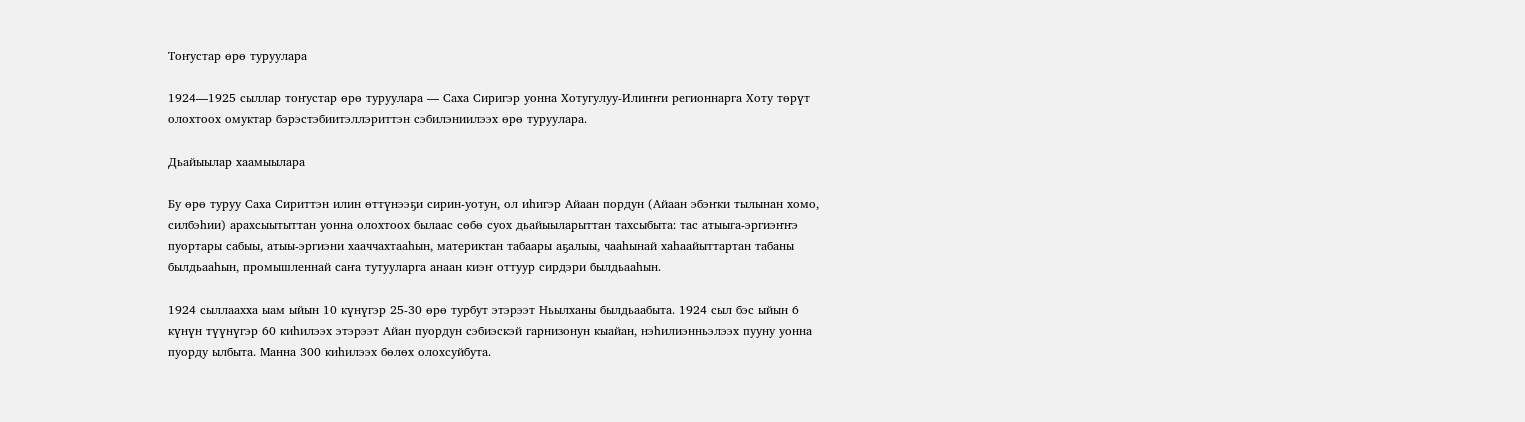Тоҥустар өрө туруулара

1924—1925 сыллар тоҥустар өрө туруулара — Саха Сиригэр уонна Хотугулуу-Илиҥҥи регионнарга Хоту төрүт олохтоох омуктар бэрэстэбиитэллэриттэн сэбилэниилээх өрө туруулара.

Дьайыылар хаамыылара

Бу өрө туруу Саха Сириттэн илин өттүнээҕи сирин-уотун, ол иһигэр Айаан пордун (Айаан эбэҥки тылынан хомо, силбэһии) арахсыытыттан уонна олохтоох былаас сөбө суох дьайыыларыттан тахсыбыта: тас атыыга-эргиэҥҥэ пуортары сабыы, атыы-эргиэни хааччахтааһын, материктан табаары аҕалыы, чааһынай хаһаайыттартан табаны былдьааһын, промышленнай саҥа тутууларга анаан киэҥ оттуур сирдэри былдьааһын.

1924 сыллаахха ыам ыйын 10 күнүгэр 25-30 өрө турбут этэрээт Ньылханы былдьаабыта. 1924 сыл бэс ыйын 6 күнүн түүнүгэр 60 киһилээх этэрээт Айан пуордун сэбиэскэй гарнизонун кыайан, нэһилиэнньэлээх пууну уонна пуорду ылбыта. Манна 300 киһилээх бөлөх олохсуйбута.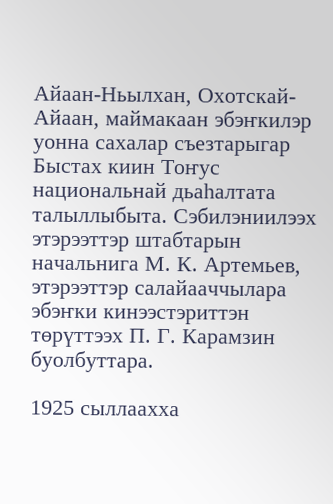Айаан-Ньылхан, Охотскай-Айаан, маймакаан эбэҥкилэр уонна сахалар съезтарыгар Быстах киин Тоҥус национальнай дьаһалтата талыллыбыта. Сэбилэниилээх этэрээттэр штабтарын начальнига М. К. Артемьев, этэрээттэр салайааччылара эбэҥки кинээстэриттэн төрүттээх П. Г. Карамзин буолбуттара.

1925 сыллаахха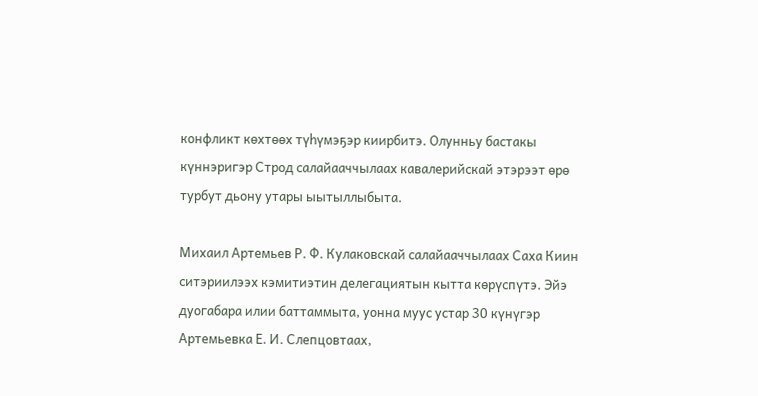конфликт көхтөөх түһүмэҕэр киирбитэ. Олунньу бастакы күннэригэр Строд салайааччылаах кавалерийскай этэрээт өрө турбут дьону утары ыытыллыбыта.

Михаил Артемьев Р. Ф. Кулаковскай салайааччылаах Саха Киин ситэриилээх кэмитиэтин делегациятын кытта көрүспүтэ. Эйэ дуогабара илии баттаммыта, уонна муус устар 30 күнүгэр Артемьевка Е. И. Слепцовтаах,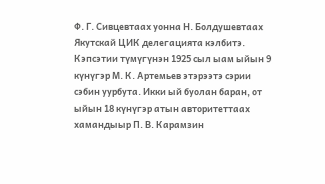Ф. Г. Сивцевтаах уонна Н. Болдушевтаах Якутскай ЦИК делегацията кэлбитэ. Кэпсэтии түмүгүнэн 1925 сыл ыам ыйын 9 күнүгэр М. К. Артемьев этэрээтэ сэрии сэбин уурбута. Икки ый буолан баран, от ыйын 18 күнүгэр атын авторитеттаах хамандыыр П. В. Карамзин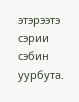этэрээтэ сэрии сэбин уурбута.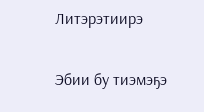Литэрэтиирэ

Эбии бу тиэмэҕэ